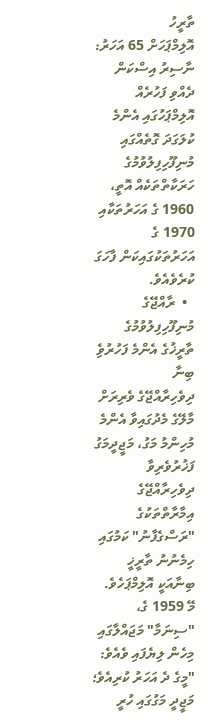ތާރީހު
އޮލިމްޕަހަށް 65 އަހަރު: ނާސިރު އިސްކަން ދެއްވި ފަހުރެއް
އޮލިމްޕަހުގައި އެންމެ ކުލަގަދަ ގޮތެއްގައި މުނިފޫހިފިލުވުމުގެ ހަރަކާތްތަކެއް އޮތީ، 1960 ގެ އަހަރުތަކާއި 1970 ގެ އަހަރުތަކުގައިކަން ފާހަގަ ކުރެވެއެވެ.
  •  ރާއްޖޭގެ މުނިފޫހިފިލުވުމުގެ ތާރީޚުގެ އެންމެ ފަހުރުވެި ބިނާ
ދިވެހިރާއްޖޭގެ ވެރިރަށް މާލޭގެ މެދުގައިވާ އެންމެ މުހިންމު މަގު، މަޖީދީމަގު ފަޚުރުވެރިވާ ދިވެހިރާއްޖޭގެ އިމާރާތްތަކުގެ "ރަސްގެފާނު" ކަމުގައި ހިމެނުނު ތާރީޚީ ބިނާއަކީ އޮލިމްޕަހެވެ.
މޭ 1959 ގެ، "ސިނަމާ" މަޖައްލާގައި މިހެން ލިޔެފައި ވެއެވެ: "މީގެ ދެ އަހަރު ކުރިއެވެ؛ މަޖީދީ މަގުގައި ހުރީ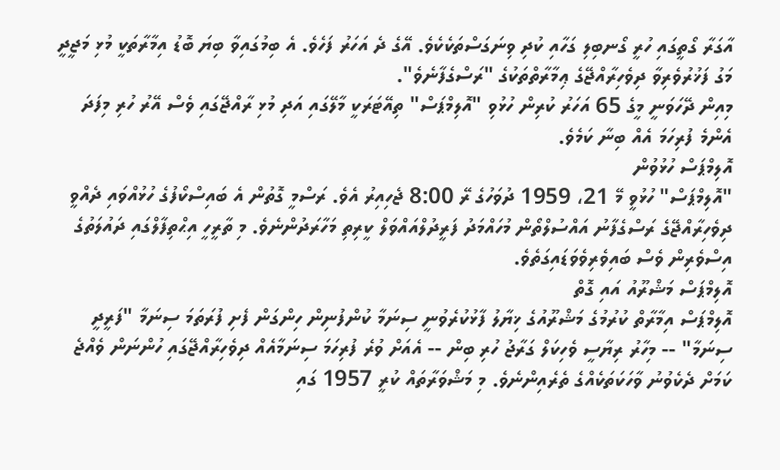އާގަރާ ގޯތީގައި ހުރީ ގޯނބިލި ގަހާއި ކުދި ވިނަގަސްތަކެކެވެ. އޭގެ ދެ އަހަރު ފަހެވެ. އެ ބިމުގައިވާ ބިޔަ ބޮޑު އިމާރާތަކީ މުޅި މަޖީދީ މަގު ފަޚުރުވެރިވާ ދިވެހިރާއްޖޭގެ ޢިމާރާތްތަކުގެ "ރަސްގެފާނެވެ".
މިއިން ދޭހަވަނީ މީގެ 65 އަހަރު ކުރިން ހުޅުވި "އޮލިމްޕަސް" ތިއޭޓަރަކީ މާލޭގައި އަދި މުޅި ރާއްޖޭގައި ވެސް އޭރު ހުރި މިފަދަ އެންމެ ފުރިހަމަ އެއް ބިނާ ކަމެވެ.
އޮލިމްޕަސް ހުޅުވުން
"އޮލިމްޕަސް" ހުޅުވީ މޭ 21، 1959 ދުވަހުގެ ރޭ 8:00 ޖެހިއިރު އެވެ. ރަސްމީ ގޮތުން އެ ބައިސްކޯފުގެ ހުޅުއްވައި ދެއްވީ ދިވެހިރާއްޖޭގެ ރަސްގެފާނު އައްސުލްތޯން މުހައްމަދު ފަރީދުލްއައްވަލް ކީރިތި މަހާރަދުންނެވެ. މި ތާރީހީ އިޙްތިފާލްގައި ދައުލަތުގެ އިސްވެރިން ވެސް ބައިވެރިވެވަޑައިގަތެވެ.
އޮލިމްޕަސް މަޝްރޫއު އައި ގޮތް
އޮލިމްޕަސް އިމާރާތް ކުރުމުގެ މަޝްރޫއުގެ ޚިޔާލު ފާޅުކުރެވުނީ ސިނަމާ ކުންފުނިން ހިންގަން ފެށި ފުރަތަމަ ސިނަމާ "ފަރީދީ ސިނަމާ" -- މިހާރު ރިޔާސީ ވެހިކަލް ގަރާޖު ހުރި ބިން -- އެއަށް ވުރެ ފުރިހަމަ ސިނަމާއެއް ދިވެހިރާއްޖޭގައި ހުންނަން ވެއްޖެ ކަމަށް ދެކެވުނު ވާހަކަތަކެއްގެ ތެރެއިންނެވެ. މި މަޝްވަރާތައް ކުރީ 1957 ގައި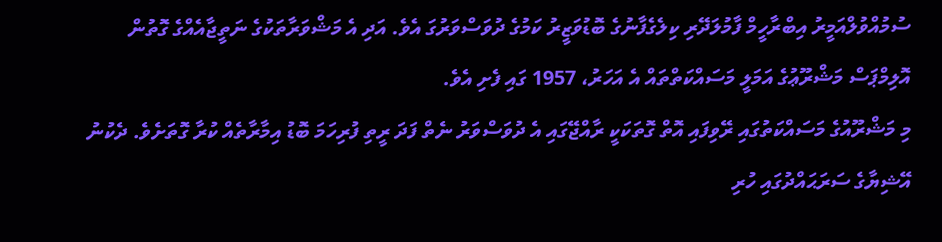ސުމުއްވުލްއަމީރު އިބްރާހީމް ފާމުލަދޭރި ކިލެގެފާނުގެ ބޮޑުވަޒީރު ކަމުގެ ދުވަސްވަރުގަ އެވެ. އަދި އެ މަޝްވަރާތަކުގެ ނަތީޖާއެއްގެ ގޮތުން އޮލިމްޕަސް މަޝްރޫޢުގެ އަމަލީ މަސައްކަތްތައް އެ އަހަރު، 1957 ގައި ފެށި އެވެ.
މި މަޝްރޫއުގެ މަސައްކަތުގައި ރޭވިފައި އޮތް ގޮތަކަކީ ރާއްޖޭގައި އެ ދުވަސްވަރު ނެތް ފަދަ ރީތި ފުރިހަމަ ބޮޑު އިމާރާތެއް ކުރާ ގޮތަށެވެ. ދެކުނު އޭޝިޔާގެ ސަރަޙައްދުގައި ހުރި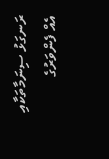ރަނގަޅު ސިނަމާތަކާއި އެއް ފެންވަރުގެ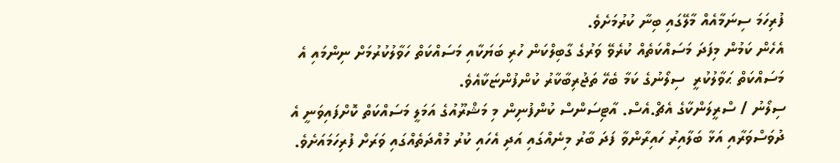ފުރިހަމަ ސިނަމާއެއް މާލޭގައި ބިނާ ކުރުމަށެވެ.
އެހެން ކަމުން މިފަދަ މަސައްކަތެއް ކުރެވޭ ވަރުގެ ގާބިލްކަން ހުރި ބަޔަކާއި މަސައްކަތް ހަވާލުކުރުމަށް ނިންމައި އެ މަސައްކަތް ޙަވާލުކުރީ  ސިލޯނުގެ ކަމާ ބެހޭ ތަޖުރިބާކާރު ކުންފުންޏަކާއެވެ.
ސިލޯނު / ސްރީލަންކާގެ އެޗް.އެސް. އާޓިސަންސް ކުންފުނިން މި މަޝްރޫއުގެ އަމަލީ މަސައްކަތް ކޮށްފައިވަނީ އެ ދުވަސްވަރާއި އަޅާ ބަލާއިރު ހައިރާންވާ ފަދަ ބާރު މިނެއްގައި އަދި އެހައި ކުރު މުއްދަތެއްގައި ވަރަށް ފުރިހަމައަށެވެ.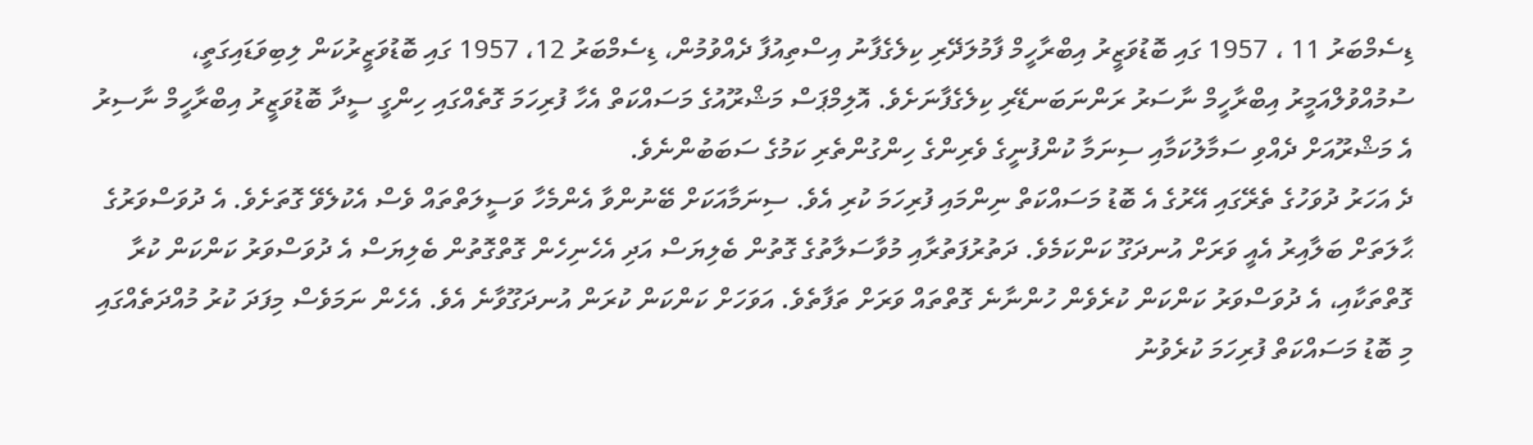ޑިސެމްބަރު 11 ، 1957 ގައި ބޮޑުވަޒީރު އިބްރާހީމް ފާމުލަދޭރި ކިލެގެފާނު އިސްތިއުފާ ދެއްވުމުން، ޑިސެމްބަރު 12، 1957 ގައި ބޮޑުވަޒީރުކަން ލިބިވަޑައިގަތީ، ސުމުއްވުލްއަމީރު އިބްރާހީމް ނާސަރު ރަންނަބަނޑޭރި ކިލެގެފާނަށެވެ. އޮލިމްޕަސް މަޝްރޫއުގެ މަސައްކަތް އެހާ ފުރިހަމަ ގޮތެއްގައި ހިންގީ ސީދާ ބޮޑުވަޒީރު އިބްރާހީމް ނާސިރު އެ މަޝްރޫއަށް ދެއްވި ސަމާލުކަމާއި ސިނަމާ ކުންފުނީގެ ވެރިންގެ ހިންގުންތެރި ކަމުގެ ސަބަބުންނެވެ.
ދެ އަހަރު ދުވަހުގެ ތެރޭގައި އޭރުގެ އެ ބޮޑު މަސައްކަތް ނިންމައި ފުރިހަމަ ކުރި އެވެ. ސިނަމާއަކަށް ބޭނުންވާ އެންމެހާ ވަސީލަތްތައް ވެސް އެކުލެވޭ ގޮތަށެވެ. އެ ދުވަސްވަރުގެ ޙާލަތަށް ބަލާއިރު އެއީ ވަރަށް އުނދަގޫ ކަންކަމެވެ. ދަތުރުފަތުރާއި މުވާސަލާތުގެ ގޮތުން ބެލިޔަސް އަދި އެހެނިހެން ގޮތްގޮތުން ބެލިޔަސް އެ ދުވަސްވަރު ކަންކަން ކުރާ ގޮތްތަކާއި، އެ ދުވަސްވަރު ކަންކަން ކުރެވެން ހުންނާނެ ގޮތްތައް ވަރަށް ތަފާތެވެ. އަވަހަށް ކަންކަން ކުރަން އުނދަގޫވާނެ އެވެ. އެހެން ނަމަވެސް މިފަދަ ކުރު މުއްދަތެއްގައި މި ބޮޑު މަސައްކަތް ފުރިހަމަ ކުރެވުނު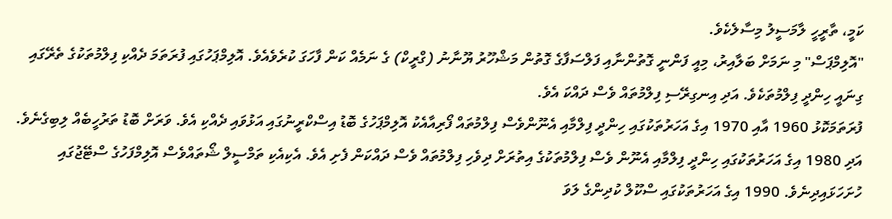ކަމީ، ތާރީހީ ލާމަސީލު މިސާލެކެވެ.
"އޮލިމްޕަސް" މި ނަމަށް ބަލާއިރު، މިއީ ފަންނީ ގޮތުންނާއި ފަލްސަފާގެ ގޮތުން މަޝްހޫރު ޔޫނާނު (ގްރީކް) ގެ ނަމެއް ކަން ފާހަގަ ކުރެވެއެވެ. އޮލިމްޕަހުގައި ފުރަތަމަ ދެއްކި ފިލްމުތަކުގެ ތެރޭގައި ގިނައީ ހިންދީ ފިލްމުތަކެވެ. އަދި އިނގިރޭސި ފިލްމުތައް ވެސް ދައްކަ އެވެ.
ފުރަތަމަކޮޅު 1960 އާއި 1970 އިގެ އަހަރުތަކުގައި ހިންދީ ފިލްމާއި އެނޫންވެސް ފިލްމުތައް ފޯރިއާއެކު އޮލިމްޕަހުގެ ބޮޑު އިސްކްރީނުގައި އަޅުވައި ދެއްކި އެވެ. ވަރަށް ބޮޑު ތަރުހީބެއް ލިބިގެނެވެ. އަދި 1980 އިގެ އަހަރުތަކުގައި ހިންދީ ފިލްމާއި އެނޫން ވެސް ފިލްމުތަކުގެ އިތުރަށް ދިވެހި ފިލްމުތައް ވެސް ދައްކަން ފެށި އެވެ. އެކިއެކި ތަމްސީލް ޝޯތައްވެސް އޮލިމްފަހުގެ ސްޓޭޖުގައި ހުށަހަޅައިދިނެވެ. 1990 އިގެ އަހަރުތަކުގައި ސްކޫލް ކުދިންގެ ލަވަ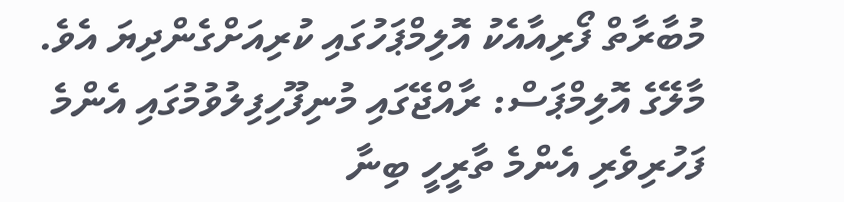މުބާރާތް ފޯރިއާއެކު އޮލިމްޕަހުގައި ކުރިއަށްގެންދިޔަ އެވެ.
މާލޭގެ އޮލިމްޕަސް: ރާއްޖޭގައި މުނިފޫހިފިލުވުމުގައި އެންމެ ފަހުރިވެރި އެންމެ ތާރީހީ ބިނާ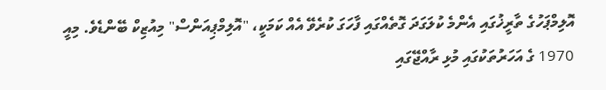އޮލިމްޕަހުގެ ތާރީޚުގައި އެންމެ ކުލަގަދަ ގޮތެއްގައި ފާހަގަ ކުރެވޭ އެއް ކަމަކީ، "އޮލިމްޕިއަންސް" މިއުޒިކް ބޭންޑެވެ. މިއީ 1970 ގެ އަހަރުތަކުގައި މުޅި ރާއްޖޭގައި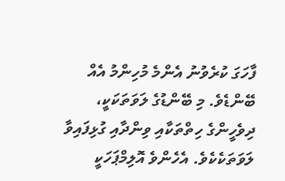ފާހަގަ ކުރެވުނު އެންމެ މުހިންމު އެއް ބޭންޑެވެ. މި ބޭންޑުގެ ލަވަތަކަކީ، ދިވެހީންގެ ހިތްތަކާއި ވިންދާއި ގުޅިފައިވާ ލަވަތަކެކެވެ. އެހެންވެ އޮލިމްޕަހަކީ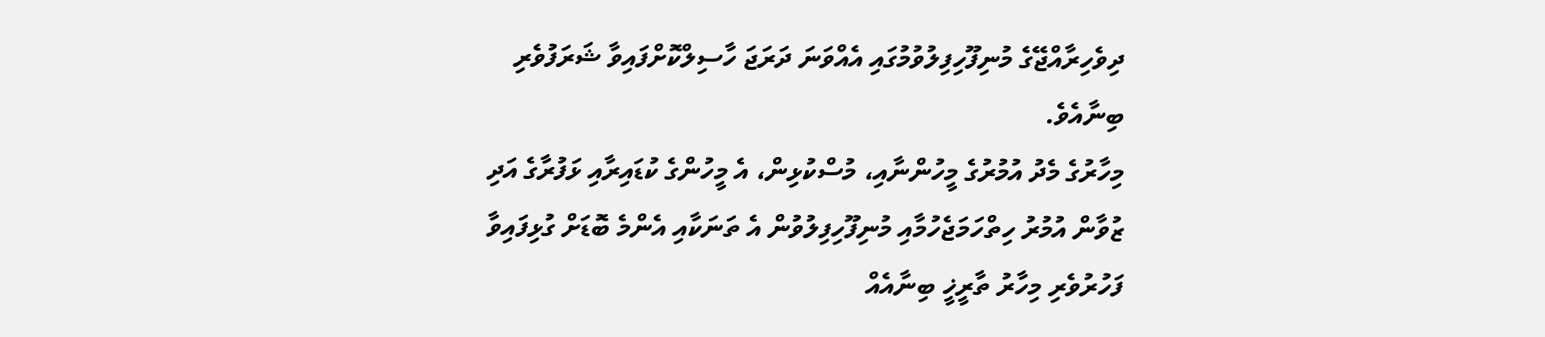ދިވެހިރާއްޖޭގެ މުނިފޫހިފިލުވުމުގައި އެއްވަނަ ދަރަޖަ ހާސިލްކޮށްފައިވާ ޝަރަފުވެރި ބިނާއެވެ.
މިހާރުގެ މެދު އުމުރުގެ މީހުންނާއި، މުސްކުޅިން، އެ މީހުންގެ ކުޑައިރާއި ޅަފުރާގެ އަދި ޒުވާން އުމުރު ހިތްހަމަޖެހުމާއި މުނިފޫހިފިލުވުން އެ ތަނަކާއި އެންމެ ބޮޑަށް ގުޅިފައިވާ ފަހުރުވެރި މިހާރު ތާރީޚީ ބިނާއެއް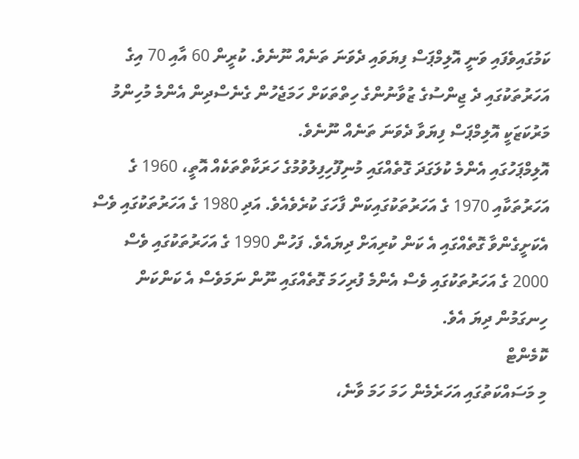ކަމުގައިވެފައި ވަނީ އޮލިމްޕަސް ފިޔަވައި ދެވަނަ ތަނެއް ނޫނެވެ. ކުރީން 60 އާއި 70 އިގެ އަހަރުތަކުގައި ދެ ޖިންސުގެ ޒުވާނުންގެ ހިތްތަކަށް ހަމަޖެހުން ގެނެސްދިން އެންމެ މުހިންމު މަރުކަޒަކީ އޮލިމްޕަސް ފިޔަވާ ދެވަނަ ތަނެއް ނޫނެވެ.
އޮލިމްޕަހުގައި އެންމެ ކުލަގަދަ ގޮތެއްގައި މުނިފޫހިފިލުވުމުގެ ހަރަކާތްތަކެއް އޮތީ، 1960 ގެ އަހަރުތަކާއި 1970 ގެ އަހަރުތަކުގައިކަން ފާހަގަ ކުރެވެއެވެ. އަދި 1980 ގެ އަހަރުތަކުގައި ވެސް އެކަށީގެންވާ ގޮތެއްގައި އެ ކަން ކުރިއަށް ދިޔައެވެ. ފަހުން 1990 ގެ އަހަރުތަކުގައި ވެސް 2000 ގެ އަހަރުތަކުގައި ވެސް އެންމެ ފުރިހަމަ ގޮތެއްގައި ނޫން ނަމަވެސް އެ ކަންކަން ހިނގަމުން ދިޔަ އެވެ.
ކޮމެންޓް
މި މަސައްކަތުގައި އަހަރެމެން ހަމަ ހަމަ ވާނެ،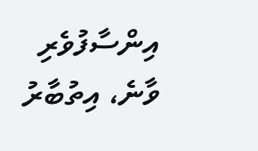އިންސާފުވެރި ވާނެ، އިތުބާރު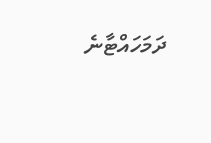ދަމަހައްޓާނެ